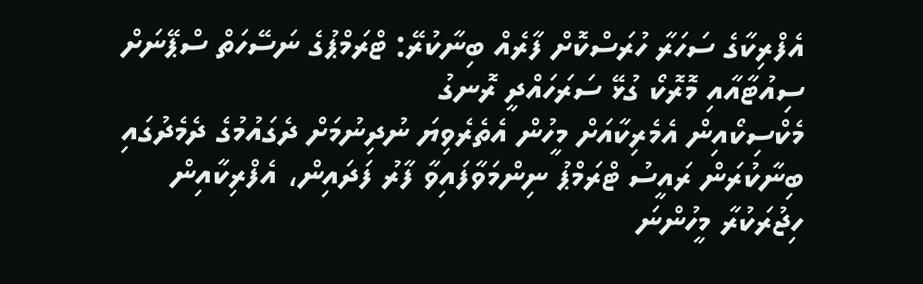އެފްރިކާގެ ސަހަރާ ހުރަސްކޮށް ފާރެއް ބިނާކުރޭ: ޓްރަމްޕުގެ ނަސޭހަތް ސްޕޭނަށް
ސިއުޓާއާއި މޮރޮކޯ ގުޅޭ ސަރަހައްދީ ރޮނގު
މެކްސިކޯއިން އެމެރިކާއަށް މީހުން އެތެރެވިޔަ ނުދިނުމަށް ދެގައުމުގެ ދެމެދުގައި ބިނާކުރަން ރައީސު ޓްރަމްޕު ނިންމަވާފައިވާ ފާރު ފަދައިން، އެފްރިކާއިން ހިޖުރަކުރާ މީހުންނަ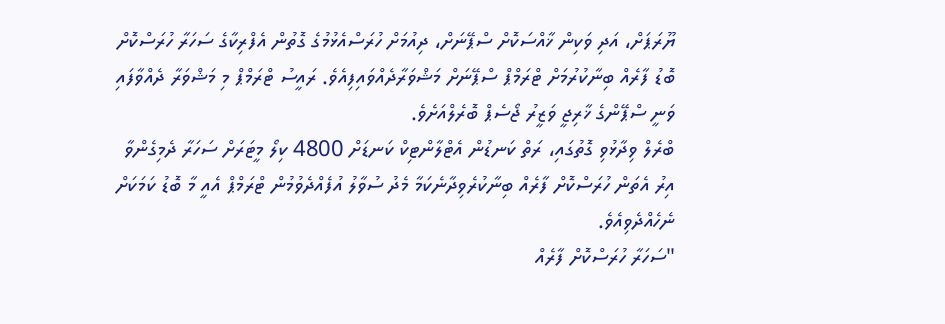ޔޫރަޕަށް، އަދި ވަކިން ޚާއްސަކޮށް ސްޕޭނަށް، ދިއުމަށް ހުރަސްއެޅުމުގެ ގޮތުން އެފްރިކާގެ ސަހަރާ ހުރަސްކޮށް ބޮޑު ފާރެއް ބިނާކުރުމަށް ޓްރަމްޕް ސްޕޭނަށް މަޝްވަރާދެއްވައިފިއެވެ. ރައީސު ޓްރަމްޕް މި މަޝްވަރާ ދެއްވާފައި ވަނީ ސްޕޭންގެ ޚާރިޖީ ވަޒީރު ޖޯސެޕް ބޮރެލްއަށެވެ.
ބްރެލް ވިދާޅުވި ގޮތުގައި، ރަތް ކަނޑުން އެޓްލާންޓިކް ކަނޑަށް 4800 ކިލޯ މީޓަރަށް ސަހަރާ ދެމިގެންވާ އިރު އެތަން ހުރަސްކޮށް ފާރެއް ބިނާކުރެވިދާނެކަމާ މެދު ސުވާލު އުފެއްދެވުމުން ޓްރަމްޕް އެއީ މާ ބޮޑު ކަމަކަށް ނެހެއްދެވިއެވެ.
"ސަހަރާ ހުރަސްކޮށް ފާރެއް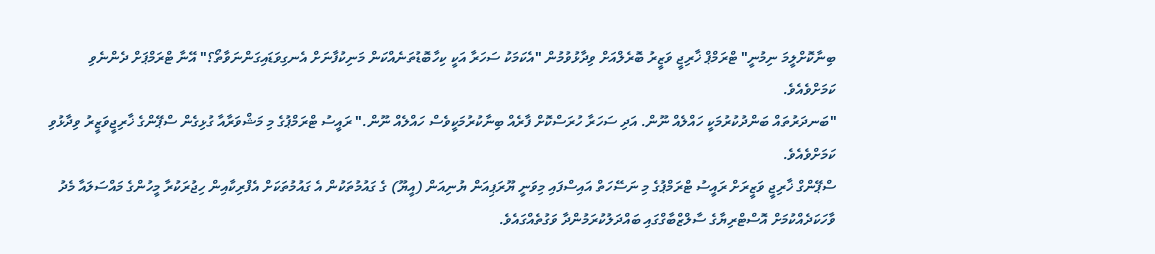ބިނާކޮށްލީމަ ނިމުނީ" ޓްރަމްޕް ޚާރިޖީ ވަޒީރު ބޮރެލްއަށް ވިދާޅުވުމުން "އެކަމަކު ސަހަރާ އަކީ ކިހާބޮޑުތަނެއްކަން މަނިކުފާނަށް އެނގިވަޑައިގަންނަވާތޯ؟" އޭނާ ޓްރަމްޕަށް ދެންނެވި ކަމަށްވެއެވެ.
"ބަނދަރުތައް ބަންދުކުރުމަކީ ހައްލެއް ނޫން. އަދި ސަހަރާ ހުރަސްކޮށް ފާރެއް ބިނާކުރުމަކީވެސް ހައްލެއް ނޫން." ރައީސު ޓްރަމްޕުގެ މި މަޝްވަރާއާ ގުޅިގެން ސްޕޭންގެ ޚާރިޖީވަޒީރު ވިދާޅުވި ކަމަށްވެއެވެ.
ސްޕޭންގް ޚާރިޖީ ވަޒީރަށް ރައީސު ޓްރަމްޕުގެ މި ނަސޭހަތް އައިސްފައި މިވަނީ ޔޫރަޕިއަން ޔުނިއަން (އީޔޫ) ގެ ގައުމުތަކުން އެ ގައުމުތަކަށް އެފްރިކާއިން ހިޖުރަކުރާ މީހުންގެ މައްސަލައާ މެދު ވާހަކަދެއްކުމަށް އޮސްޓްރިޔާގެ ސާލްޒްބާގްގައި ބައްދަލުކުރަމުންދާ ވަގުތެއްގައެވެ.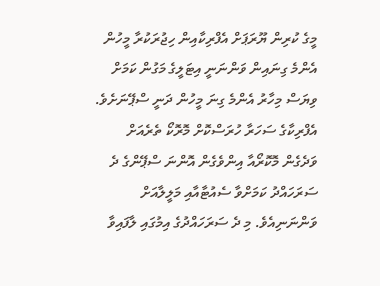މީގެ ކުރިން ޔޫރަޕަށް އެފްރިކާއިން ހިޖުރަކުރާ މީހުން އެންމެ ގިނައިން ވަންނަނީ އިޓަލީގެ މަގުން ކަމަށް ވިޔަސް މިހާރު އެންމެ ގިނަ މީހުން ދަނީ ސްޕޭނަށެވެ. އެފްރިކާގެ ސަހަރާ ހުރަސްކޮށް މޮރޮކޯ ތެރެއަށް ވަދެގެން މޮކޮރޯއާ އިންވެގެން އޮންނަ ސްޕޭންގެ ދެ ސަރަހައްދު ކަމަށްވާ ސެއުޓާއާއި މަލީލާއަށް ވަންނަނިއެވެ. މި ދެ ސަރަހައްދުގެ އިމުގައި ލާފައިވާ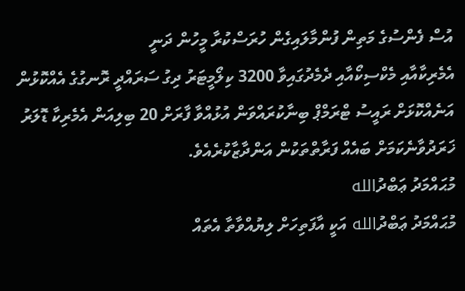އުސް ފެންސުގެ މަތިން ފުންމާލައިގެން ހުރަސްކުރާ މީހުން ދަނީ
އެމެރިކާއާއި މެކްސިކޯއާއި ދެމެދުގައިވާ 3200 ކިލޯމީޓަރު ދިގު ސަރައްދީ ރޮނގުގެ އެއްކޮޅުން އަނެއްކޮޅަށް ރައީސު ޓްރަމްޕް ބިނާކުރައްވަން އުޅުއްވާ ފާރަށް 20 ބިލިއަން އެމެރިކާ ޑޮލަރު ޚަރަދުވާނެކަމަށް ބައެއް ފަރާތްތަކުން އަންދާޒާކުރެއެވެ.
މުޙައްމަދު ޢަބްދުالله
މުޙައްމަދު ޢަބްދުالله އަކީ އާފަތިހަށް ލިޔުއްވާތާ އެތައް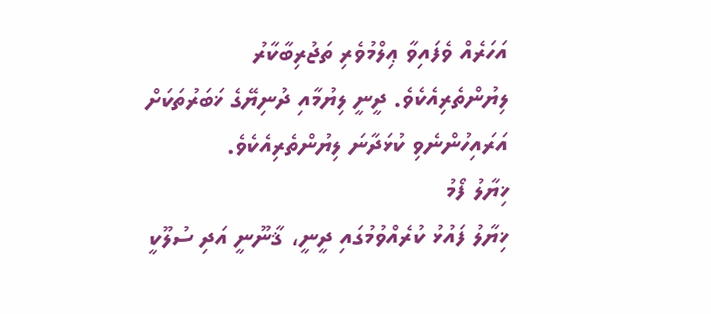އަހަރެއް ވެފައިވާ ޢިލްމުވެރި ތަޖުރިބާކާރު ލިޔުންތެރިއެކެވެ. ދީނީ ލިޔުމާއި ދުނިޔޭގެ ޚަބަރުތަކަށް އަރައިހުންނެވި ކުޅަދާނަ ލިޔުންތެރިއެކެވެ.
ޚިޔާލު ފޯމު
ޚިޔާލު ފައުޅު ކުރެއްވުމުގައި ދީނީ، ޤާނޫނީ އަދި ސުލޫކީ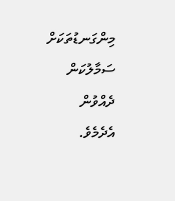މިންގަނޑުތަކަށް ސަމާލުކަން ދެއްވުން އެދެމެވެ.